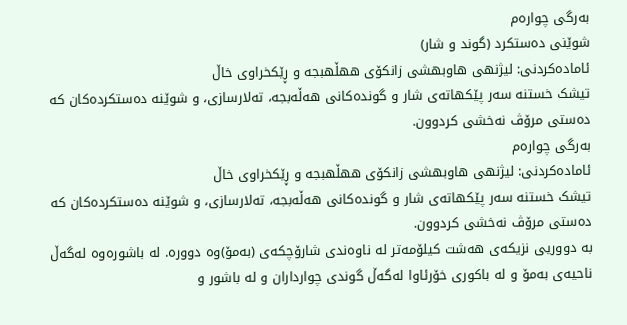بەرگی چوارەم
شوێنی دەستکرد (گوند و شار)
ئامادەکردنی: لیژنهی هاوبهشی زانكۆی ههڵهبجه و ڕێكخراوی خاڵ
تیشک خستنە سەر پێکهاتەی شار و گوندەکانی هەڵەبجە، تەلارسازی، و شوێنە دەستکردەکان کە دەستی مرۆڤ نەخشی کردوون.
بەرگی چوارەم
ئامادەکردنی: لیژنهی هاوبهشی زانكۆی ههڵهبجه و ڕێكخراوی خاڵ
تیشک خستنە سەر پێکهاتەی شار و گوندەکانی هەڵەبجە، تەلارسازی، و شوێنە دەستکردەکان کە دەستی مرۆڤ نەخشی کردوون.
به دووریی نزیکەی هەشت کیلۆمەتر لە ناوەندی شارۆچکەی (بەمۆ)وە دوورە. لە باشورەوە لەگەڵ ناحیەی بەمۆ و لە باکوری خۆرئاوا لەگەڵ گوندی چوارداران و لە باشور و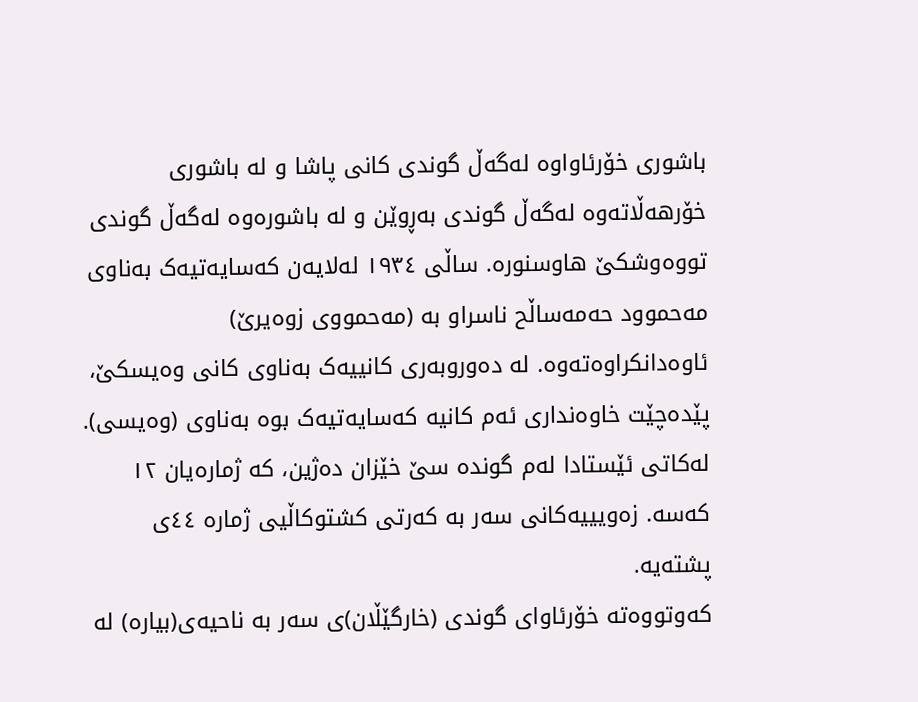باشوری خۆرئاواوە لەگەڵ گوندی کانی پاشا و لە باشوری خۆرهەڵاتەوە لەگەڵ گوندی بەڕوێن و لە باشورەوە لەگەڵ گوندی تووەوشکێ هاوسنورە. ساڵی ١٩٣٤ لەلایەن کەسایەتیەک بەناوی مەحموود حەمەساڵح ناسراو بە (مەحمووی زوەیرێ) ئاوەدانکراوەتەوە. لە دەوروبەری کانییەک بەناوی کانی وەیسکێ، پێدەچێت خاوەنداری ئەم کانیە کەسایەتیەک بوە بەناوی (وەیسی). لەکاتی ئێستادا لەم گوندە سێ خێزان دەژین، کە ژمارەیان ١٢ کەسە. زەویییەکانی سەر بە کەرتی کشتوکاڵیی ژمارە ٤٤ی پشتەیە.
کەوتووەتە خۆرئاوای گوندی (خارگێڵان)ی سەر بە ناحیەی(بیارە) لە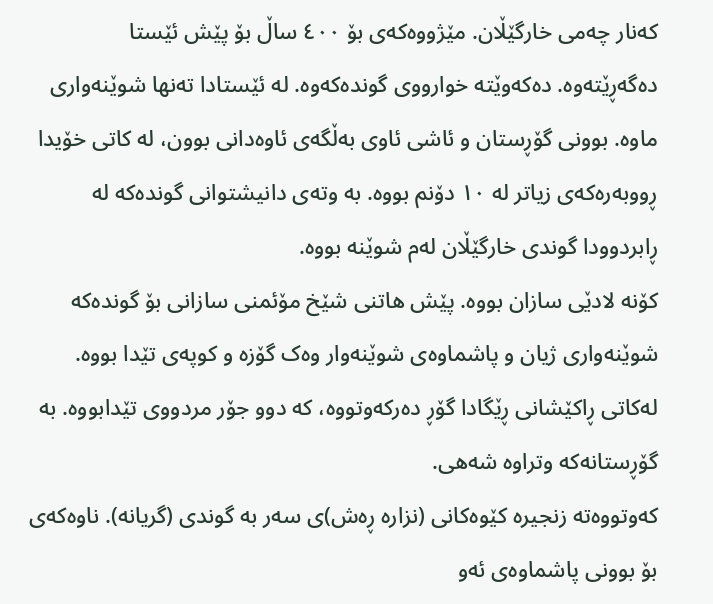کەنار چەمی خارگێڵان. مێژووەکەی بۆ ٤٠٠ ساڵ بۆ پێش ئێستا دەگەڕێتەوە. دەکەوێتە خوارووی گوندەکەوە. لە ئێستادا تەنها شوێنەواری ماوە. بوونی گۆڕستان و ئاشی ئاوی بەڵگەی ئاوەدانی بوون، لە کاتی خۆیدا ڕووبەرەکەی زیاتر لە ١٠ دۆنم بووە. بە وتەی دانیشتوانی گوندەکە لە ڕابردوودا گوندی خارگێڵان لەم شوێنە بووە.
کۆنە لادێی سازان بووە. پێش هاتنی شێخ مۆئمنی سازانی بۆ گوندەکە شوێنەواری ژیان و پاشماوەی شوێنەوار وەک گۆزە و کوپەی تێدا بووە. لەکاتی ڕاکێشانی ڕێگادا گۆڕ دەرکەوتووە، کە دوو جۆر مردووی تێدابووە. بە گۆڕستانەکە وتراوە شەهی.
کەوتووەتە زنجیرە کێوەکانی (نزارە ڕەش)ی سەر بە گوندی (گریانە). ناوەکەی بۆ بوونی پاشماوەی ئەو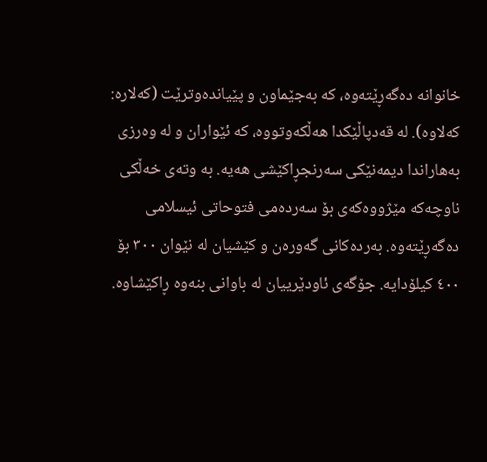خانوانە دەگەڕێتەوە، کە بەجێماون و پێیاندەوترێت (کەلارە: کەلاوە). لە قەدپاڵێکدا هەڵکەوتووە، کە ئێواران و لە وەرزی بەهاراندا دیمەنێکی سەرنجڕاکێشی هەیە. بە وتەی خەڵکی ناوچەکە مێژووەکەی بۆ سەردەمی فتوحاتی ئیسلامی دەگەڕێتەوە. بەردەکانی گەورەن و کێشیان لە نێوان ٣٠٠ بۆ ٤٠٠ کیلۆدایە. جۆگەی ئاودێرییان لە باوانی بنەوە ڕاکێشاوە.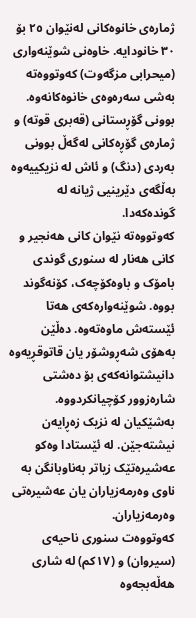ژمارەی خانوەکانی لەنێوان ٢٥ بۆ ٣٠ خانودایە. خاوەنی شوێنەواری (میحرابی مزگەوت) کەوتووەتە بەشی سەرەوەی خانوەکانەوە. بوونی گۆڕستانی (قەبری قوتە) و ژمارەی گۆڕەکانی لەگەڵ بوونی بەردی (دنگ) و ئاش لە نزیکییەوە بەڵگەی دێرینیی ژیانە لە گوندەکەدا.
کەوتووەتە نێوان کانی هەنجیر و کانی هەنار لە سنوری گوندی بامۆک و باوەکۆچەک، کۆنەگوند بووە. شوێنەوارەکەی هەتا ئێستەش ماوەتەوە. دەڵێن بەهۆی شەڕوشۆر یان قاتوقڕیەوە دانیشتوانەکەی بۆ دەشتی شارەزوور کۆچیانکردووە. بەشێکیان لە نزیک زەڕایەن نیشتەجێن. لە ئێستادا وەکو عەشیرەتێک زیاتر بەناوبانگن بە ناوی وەرمەزیاران یان عەشیرەتی وەرمەزیاران.
کەوتووەت سنوری ناحیەی (سیروان) و (١٧کم) لە شاری هەڵەبجەوە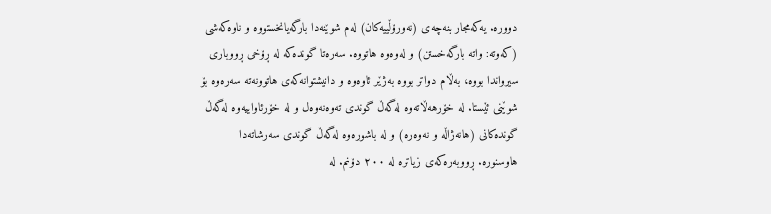دوورە. یەکەمجار بنەچەى (نەورۆڵییەکان) لەم شوێنەدا بارگەیانخستووە و ناوەکەشی (کەوتە: واتە بارگەخستن) و لەوەوە هاتووە. سەرەتا گوندەکە لە ڕۆخی ڕووباری سیرواندا بووە، بەڵام دواتر بووە بەژێر ئاوەوە و دانیشتوانەکەی هاتوونەتە سەرەوە بۆ شوێنی ئێستا. لە خۆرهەڵاتەوە لەگەڵ گوندی تەوەنەوەل و لە خۆرئاواییەوە لەگەڵ گوندەکانی (هانەژاڵە و نەوەرە) و لە باشورەوە لەگەڵ گوندی سەرشاتەدا هاوسنورە. ڕووبەرەکەی زیاترە لە ٢٠٠ دۆنم. لە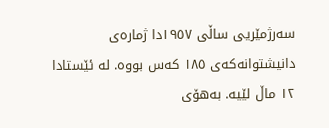سەرژمێریی ساڵی ١٩٥٧دا ژمارەی دانیشتوانەکەی ١٨٥ کەس بووە. لە ئێستادا ١٢ ماڵ لێیە. بەهۆی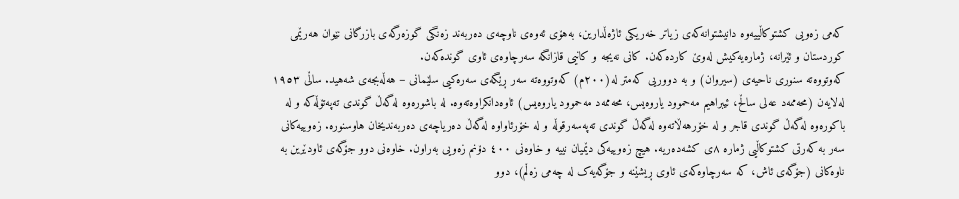کەمی زەویی کشتوکاڵییەوە دانیشتوانەکەی زیاتر خەریکی ئاژەڵدارین، بەهۆی ئەوەی ناوچەی دەربەند زەنگی گوزەرگەی بازرگانی نێوان هەرێمی کوردستان و ئێرانە، ژمارەیەکیش لەوێ کاردەکەن. کانی نەیجە و کانیی قازانگە سەرچاوەی ئاوی گوندەکەن.
کەوتووەتە سنوری ناحیەی (سیروان) و بە دووریی کەمتر لە(٢٠٠م) کەوتووەتە سەر ڕێگەی سەرەکیی سلێمانی – هەڵەبجەی شەهید. ساڵی ١٩٥٣ لەلایەن (محەممەد عەلی ساڵح، ئیبراهیم مەحموود یاروەیس، محەممەد مەحموود یاروەیس) ئاوەدانکراوەتەوە. لە باشورەوە لەگەڵ گوندی تەپەتۆڵەکە و لە باکورەوە لەگەڵ گوندی قاجر و لە خۆرهەڵاتەوە لەگەڵ گوندی تەپەسەرقوڵە و لە خۆرئاواوە لەگەڵ دەریاچەی دەربەندیخان هاوسنورە. زەوییەکانی سەر بە کەرتی کشتوکاڵیی ژمارە ٨ی کشەدەریە. هیچ زەوییەکی دێمیان نییە و خاوەنی ٤٠٠ دۆنم زەویی بەراون. خاوەنی دوو جۆگەی ئاودێرین بە ناوەکانی (جۆگەی ئاش، کە سەرچاوەکەی ئاوی ڕیشێنە و جۆگەیەک لە چەمی زەڵم)، دوو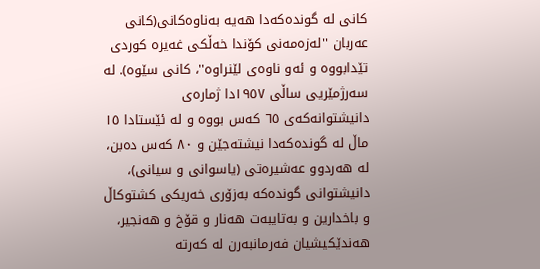کانی لە گوندەکەدا هەیە بەناوەکانی(کانی عەربان ''لەزەمەنی کۆندا خەڵکی غەیرە کوردی تێدابووە و ئەو ناوەی لێنراوە''، کانی سێوە). لە سەرژمێریی ساڵی ١٩٥٧دا ژمارەی دانیشتوانەکەی ٦٥ کەس بووە و لە ئێستادا ١٥ ماڵ لە گوندەکەدا نیشتەجێن و ٨٠ کەس دەبن، لە هەردوو عەشیرەتی (یاسوانی و سیانی)، دانیشتوانی گوندەکە بەزۆری خەریکی کشتوکاڵ و باخدارین و بەتایبەت هەنار و قۆخ و هەنجیر، هەندێکیشیان فەرمانبەرن لە کەرتە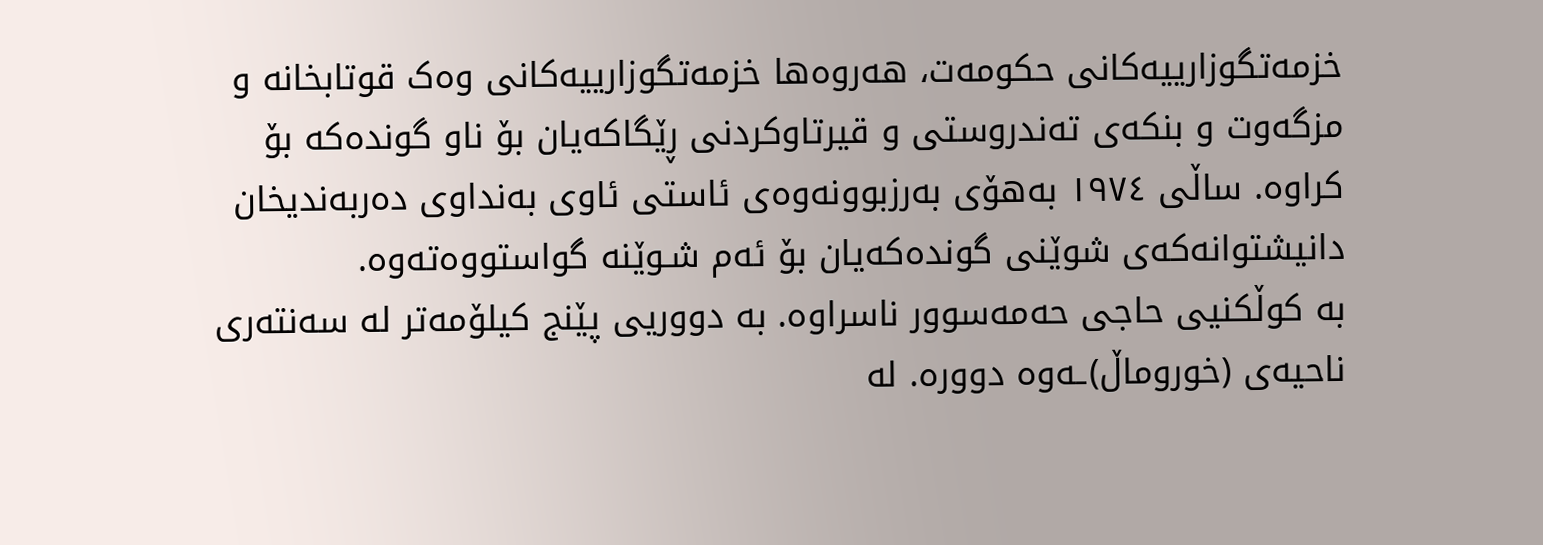خزمەتگوزارییەکانی حکومەت، هەروەها خزمەتگوزارییەکانی وەک قوتابخانە و مزگەوت و بنکەی تەندروستی و قیرتاوکردنی ڕێگاکەیان بۆ ناو گوندەکە بۆ کراوە. ساڵی ١٩٧٤ بەهۆی بەرزبوونەوەی ئاستی ئاوی بەنداوی دەربەندیخان دانیشتوانەکەی شوێنی گوندەکەیان بۆ ئەم شـوێنە گواستووەتەوە.
به کوڵکنیی حاجی حەمەسوور ناسراوە. بە دووریی پێنج کیلۆمەتر لە سەنتەری ناحیەی (خوروماڵ)ـەوە دوورە. لە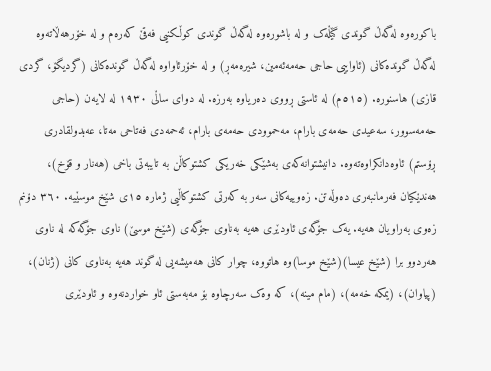باکورەوە لەگەڵ گوندی گێڵەک و لە باشورەوە لەگەڵ گوندی کوڵکنیی فەقێ کەرەم و لە خۆرهەڵاتەوە لەگەڵ گوندەکانی (ئاواییی حاجی حەمەئەمین، شیرەمەڕ) و لە خۆرئاواوە لەگەڵ گوندەکانی (گردیگۆ، گردی قازی) هاسنورە. (٥١٥م) لە ئاستی ڕووی دەریاوە بەرزە. لە دوای ساڵی ١٩٣٠ لە لایەن (حاجی حەمەسوور، سەعیدی حەمەی بارام، مەحموودی حەمەی بارام، ئەحمەدی فەتاحی مەتا، عەبدولقادری ڕۆستم) ئاوەدانکراوەتەوه. دانیشتوانەکەی بەشێکی خەریکی کشتوکاڵن بە تایبەتی باخی (هەنار و قۆخ)، هەندێکیان فەرمانبەری دەوڵەتن. زەوییەکانی سەر بە کەرتی کشتوکاڵیی ژمارە ١٥ی شێخ موسێیە. ٣٦٠ دۆنم زەوی بەراویان هەیە. یەک جۆگەی ئاودێری هەیە بەناوی جۆگەی (شێخ موسێ) ناوی جۆگەکە لە ناوی هەردوو برا (شێخ عیسا)(شێخ موسا)وە هاتووە، چوار کانی هەمیشەیی لە گوند هەیە بەناوی کانی (ژنان)، (پیاوان)، (یمکە خەمە)، (مام مینە)، که وەک سەرچاوە بۆ مەبەستی ئاو خواردنەوە و ئاودێری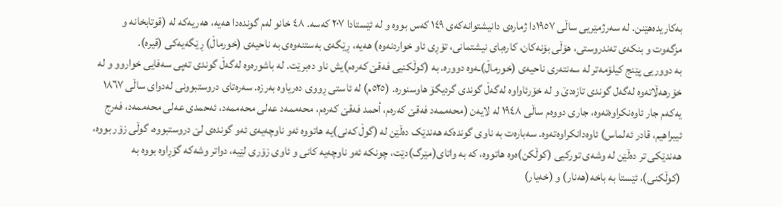بەکاریدەهێنن. لە سەرژمێریی ساڵی ١٩٥٧دا ژمارەی دانیشتوانەکەی ١٤٩ کەس بووە و لە ئێستادا ٢٠٧ کەسە. ٤٨ خانو لەم گوندەدا هەیە، هەریەکە لە (قوتابخانە و مزگەوت و بنکەی تەندروستی، هۆڵی بۆنەکان، کارەبای نیشتمانی، تۆڕی ئاو خواردنەوە) هەیە، ڕێگەی بەستنەوەی بە ناحیەی (خورماڵ) ڕێگەیەکی (قیرە).
بە دووریی پێنج کیلۆمەتر لە سەنتەری ناحیەی (خورماڵ)ـەوە دوورە. بە (کوڵکنیی فەقێ کەرەم)یش ناو دەبرێت. لە باشورەوە لەگەڵ گوندی تەپی سەفایی خواروو و لە خۆرهەڵاتەوە لەگەل گوندی تازەدێ و لە خۆرئاواوە لەگەڵ گوندی گردیگۆ هاوسنورە. (٥٢٥م) لە ئاستی ڕووی دەریاوە بەرزە. سەرەتای دروستبوونی لەدوای ساڵی ١٨٦٧ یەکەم جار ئاوەنکراوەتەوە، جاری دووەم ساڵی ١٩٤٨ لە لایەن (محەممەد فەقێ کەرەم، أحمد فەقێ کەرەم، محەممەد عەلی محەممەد، ئەحمدی عەلی محەممەد، فەرج ئیبراهیم، قادر ئەلماس) ئاوەدانکراوەتەوە. سەبارەت بە ناوی گوندەکە هەندێک دەڵێن لە (گوڵ کەنی)یە هاتووە ئەو ناوچەیەی ئەو گوندەی لێ دروستبووه، گوڵی زۆر بووە، هەندێکی تر دەڵێن لە وشەی تورکیی (کوڵکن)ەوە هاتووە، کە بە واتای(مێرگ)دێت، چونکە ئەو ناوچەیە کانی و ئاوی زۆری لێیە، دواتر وشەکە گۆڕاوە بووە بە (کوڵکنی)، ئێستا بە باخە(هەنار) و (خەیار)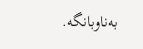بەناوبانگە.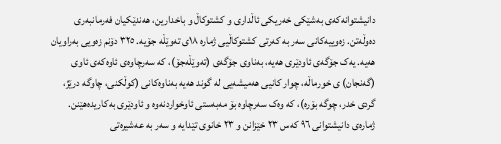دانیشتوانەکەی بەشێکی خەریکی ئاڵداری و کشتوکاڵ و باخدارین، هەندێکیان فەرمانبەری دەوڵەتن. زەوییەکانی سەر بە کەرتی کشتوکاڵیی ژمارە ١٨ی تەوێڵە جۆیە. ٣٢٥ دۆنم زەویی بەراویان هەیە. یەک جۆگەی ئاودێری هەیە، بەناوی جۆگەی (تەوێڵەجۆ)، کە سەرچاوەی ئاوەکەی ئاوی (گەنجان) ی خورماڵە، چوار کانیی هەمیشەیی لە گوند هەیە بەناوەکانی (کوڵکنی، چاوگە درێژ، گردی خدر، چوگە بۆرە)، که وەک سەرچاوە بۆ مەبەستی ئاوخواردنەوە و ئاودێری بەکاریدەهێنن. ژمارەی دانیشتوانی ٩٦ کەس ٢٣ خێزانن و ٢٣ خانوى تێدايە و سەر بە عەشيرەتى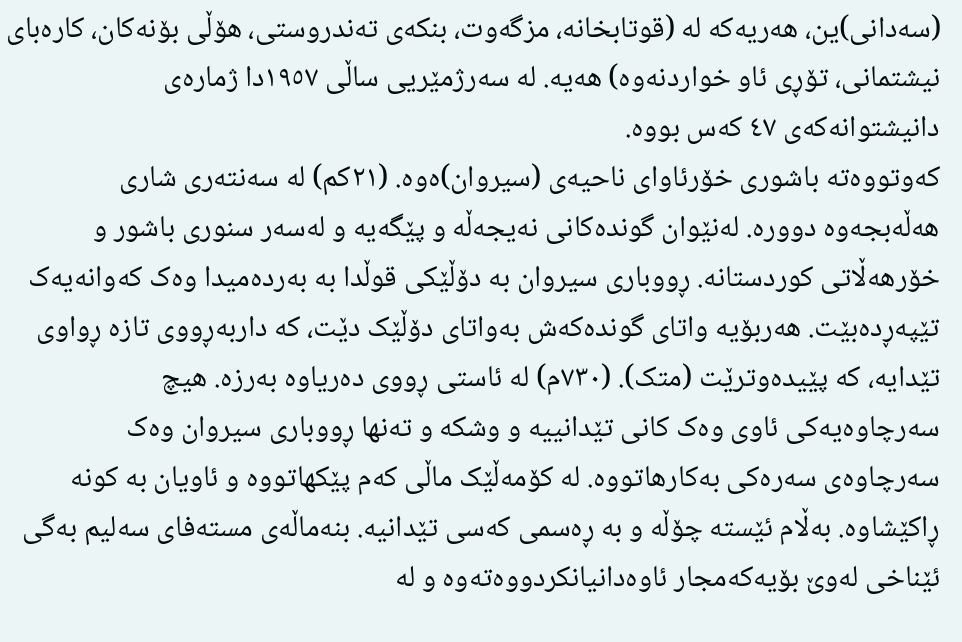(سەدانی)ين، هەریەکە لە (قوتابخانە، مزگەوت، بنکەی تەندروستی، هۆڵی بۆنەکان، کارەبای نیشتمانی، تۆڕی ئاو خواردنەوە) هەیە. لە سەرژمێریی ساڵی ١٩٥٧دا ژمارەی دانیشتوانەکەی ٤٧ کەس بووە.
کەوتووەتە باشوری خۆرئاوای ناحیەی (سیروان)ەوە. (٢١کم) لە سەنتەری شاری هەڵەبجەوە دوورە. لەنێوان گوندەکانی نەیجەڵە و پێگەیە و لەسەر سنوری باشور و خۆرهەڵاتی کوردستانە. ڕووباری سیروان بە دۆڵێکی قوڵدا بە بەردەمیدا وەک کەوانەیەک تێپەڕدەبێت. هەربۆیە واتای گوندەکەش بەواتای دۆڵێک دێت، کە داربەڕووی تازە ڕواوی تێدایە، کە پێیدەوترێت (متک). (٧٣٠م) لە ئاستی ڕووی دەریاوە بەرزە. هیچ سەرچاوەیەکی ئاوی وەک کانی تێدانییە و وشکە و تەنها ڕووباری سیروان وەک سەرچاوەی سەرەکی بەکارهاتووە. لە کۆمەڵێک ماڵی کەم پێکهاتووە و ئاویان بە کونە ڕاکێشاوە. بەڵام ئێستە چۆڵە و بە ڕەسمی کەسی تێدانیە. بنەماڵەی مستەفای سەلیم بەگی ئێناخی لەوێ بۆیەکەمجار ئاوەدانیانکردووەتەوە و لە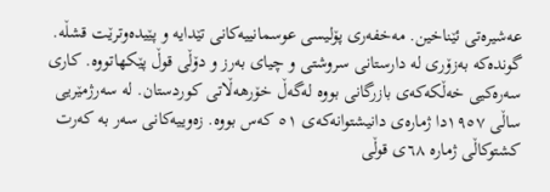عەشیرەتی ئێناخین. مەخفەری پۆلیسی عوسمانییەکانی تێدایە و پێیدەوترێت قشڵە. گوندەکە بەزۆری لە دارستانی سروشتی و چیای بەرز و دۆڵی قوڵ پێکهاتووە. کاری سەرەکیی خەڵکەکەی بازرگانی بووە لەگەڵ خۆرهەڵاتی کوردستان. لە سەرژمێریی ساڵی ١٩٥٧دا ژمارەی دانیشتوانەکەی ٥١ کەس بووە. زەوییەکانی سەر بە کەرت کشتوکاڵی ژمارە ٦٨ی قوڵی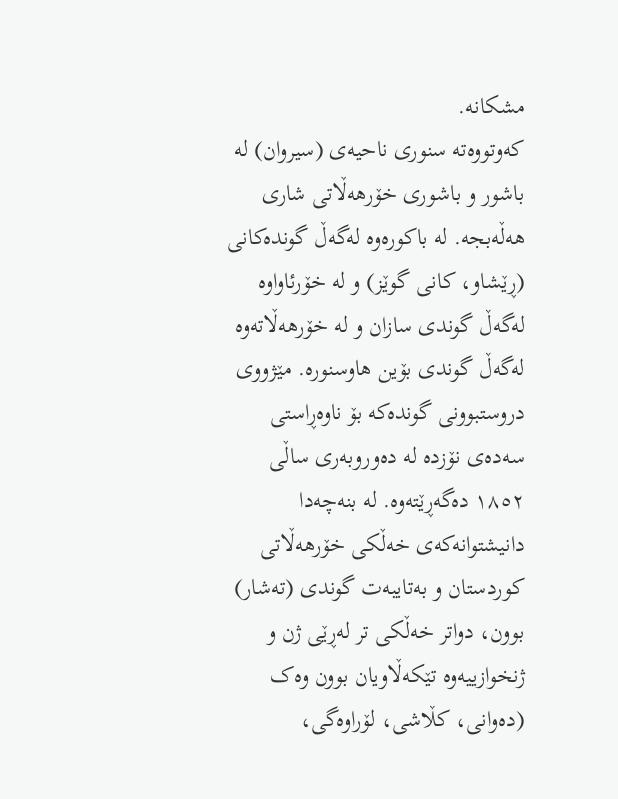مشکانە.
کەوتووەتە سنوری ناحیەی (سیروان) لە باشور و باشوری خۆرهەڵاتی شاری هەڵەبجە. لە باکورەوە لەگەڵ گوندەکانی (ڕێشاو، کانى گوێز) و لە خۆرئاواوە لەگەڵ گوندی سازان و لە خۆرهەڵاتەوە لەگەڵ گوندی بۆین هاوسنورە. مێژووى دروستبوونى گوندەکە بۆ ناوەڕاستی سەدەی نۆزدە لە دەوروبەرى ساڵى ١٨٥٢ دەگەڕێتەوە. لە بنەچەدا دانیشتوانەکەی خەڵکی خۆرهەڵاتی کوردستان و بەتایبەت گوندی (تەشار) بوون، دواتر خەڵکی تر لەڕێی ژن و ژنخوازییەوە تێکەڵاویان بوون وەک (دەوانی، کڵاشی، لۆراوەگی،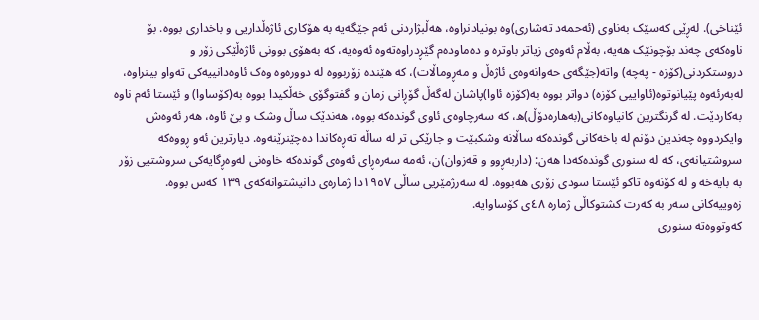ئێناخی). لەڕێى کەسێک بەناوی (ئەحمەد تەشاری)وە بونیادنراوە، هەڵبژاردنی ئەم جێگەیە بە هۆکارى ئاژەڵداريی و باخدارى بووە. بۆ ناوەکەی چەند بۆچونێک هەیە، بەڵام ئەوەی زیاتر باوترە و دەماودەم گێڕدراوەتەوە ئەوەيە، کە بەهۆی بوونی ئاژەڵێکی زۆر و دروستکردنی(کۆزە - پەچە) واتە(جێگەى حەوانەوەی ئاژەڵ و مەڕوماڵات)، کە هێندە زۆربووە لە دوورەوە وەک ئاوەدانییەکى تەواو بینراوە، لەبەرئەوە پێیانوتوە(ئاواییی کۆزە) دواتر بووە بە(کۆزە ئاوا)پاشان لەگەڵ گۆڕانی زمان و گفتوگۆی خەڵکیدا بووە بە(کۆساوا) و ئێستا ئەم ناوە بەکاردێت. لە گرنگترین کانیاوەکانى(بەهارەدۆڵ)ه، کە سەرچاوەى ئاوى گوندەکە بووە، هەندێک ساڵ وشک و بێ ئاوە، هەر ئەوەش وایکردووە چەندین دۆنم لە باخەکانى گوندەکە ساڵانە وشکبێت و جارێکى تر لە ساڵە تەڕەکاندا دەچێنرێنەوە. دیارترین ئەو ڕووەکە سروشتیانەى، کە لە سنورى گوندەکەدا هەن: (داربەڕوو و قەزوان)ن، ئەمە سەرەڕاى ئەوەى گوندەکە خاوەنى لەوەڕگایەکى سروشتیى زۆر بە بایەخە و لە کۆنەوە تاکو ئێستا سودى زۆرى هەبووە. لە سەرژمێریی ساڵی ١٩٥٧دا ژمارەی دانیشتوانەکەی ١٣٩ کەس بووە. زەوییەکانی سەر بە کەرت کشتوکاڵی ژمارە ٤٨ی کۆساوایە.
کەوتووەتە سنوری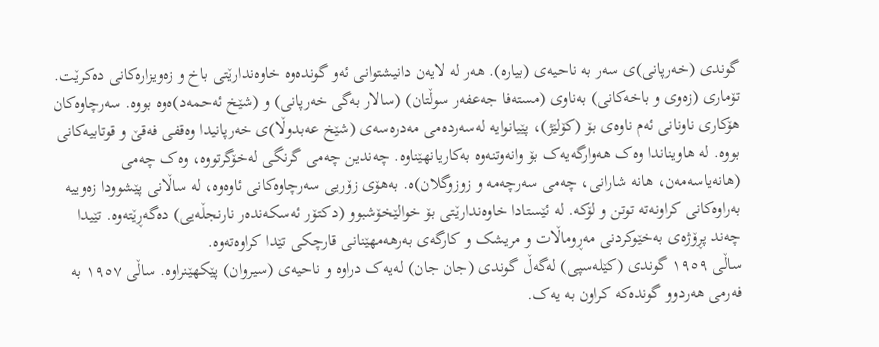گوندی (خەرپانی)ی سەر بە ناحیەی (بیارە). هەر لە لایەن دانیشتوانی ئەو گوندەوە خاوەندارێتی باخ و زەویزارەکانی دەکرێت. تۆماری (زەوی و باخەکانی) بەناوی (مستەفا جەعفەر سوڵتان) (سالار بەگی خەرپانی) و (شێخ ئەحمەد)ەوە بووە. سەرچاوەکان هۆکاری ناونانی ئەم ناوەی بۆ (کۆلێژ)، پێیانوایە لەسەردەمی مەدرەسەی (شێخ عەبدوڵا)ی خەرپانیدا وەقفی فەقێ و قوتابیەکانی بووە. لە هاویناندا وەک هەوارگەیەک بۆ وانەوتنەوە بەکاریانهێناوە. چەندین چەمی گرنگی لەخۆگرتووە، وەک چەمی (هانەیاسەمەن، هانە شارانی، چەمی سەرچەمە و زوزوگلان)ە. بەهۆی زۆریی سەرچاوەکانی ئاوەوە، لە ساڵانی پێشوودا زەوییە بەراوەکانی کراونەتە توتن و لۆکە. لە ئێستادا خاوەندارێتی بۆ خوالێخۆشبوو (دکتۆر ئەسکەندەر نارنجڵەیی) دەگەڕێتەوە. تێیدا چەند پڕۆژەی بەخێوکردنی مەڕوماڵات و مریشک و کارگەی بەرهەمهێنانی قارچکی تێدا کراوەتەوە.
ساڵی ١٩٥٩ گوندی (کێلەسپی) لەگەڵ گوندی (جان جان) لەیەک دراوە و ناحیەی (سیروان) پێکهێنراوە. ساڵی ١٩٥٧ بە فەرمی هەردوو گوندەکە کراون بە یەک.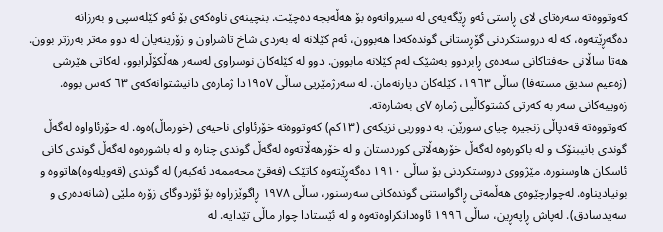کەوتووەتە سەرەتای لای ڕاستی ئەو ڕێگەیەی لە سیروانەوە بۆ هەڵەبجە دەچێت. بنچینەی ناوەکەی بۆ ئەو کێلەسپی و بەرزانە دەگەڕێتەوە، کە لە دروستکردنی گۆڕستانی گوندەکەدا هەبوون، ئەم کێلانە لە بەردی شاخ تاشراون و زۆرینەیان لە دوو مەتر بەرزتر بوون. هەتا ساڵانی حەفتاکانی سەدەی ڕابردوو بەشێک لەم کێلانە مابوون. دوو لە کێلەکان نوسراوی لەسەر هەڵکۆڵرابوو، لەکاتی هێرشی (زەعیم سدیق مستەفا) ساڵی ١٩٦٣، کێلەکان دیارنەمان. لە سەرژمێریی ساڵی ١٩٥٧دا ژمارەی دانیشتوانەکەی ٦٣ کەس بووە. زەوییەکانی سەر بە کەرتی کشتوکاڵیی ژمارە ٧ی بەشارەتە.
کەوتووەتە قەدپاڵی زنجیرە چیای سورێن. بە دووریی نزیکەی (١٣کم) کەوتووەتە خۆرئاوای ناحیەی (خورماڵ)ەوە. لە حۆرئاواوە لەگەڵ گوندی بانیبنۆک و لە باکورەوە لەگەڵ خۆرهەڵاتی کوردستان و لە خۆرهەڵاتەوە لەگەڵ گوندی چنارە و لە باشورەوە لەگەڵ گوندی کانی ئاسکان هاوسنورە. مێژووی دروستکردنی بۆ ساڵی ١٩١٠ دەگەڕێتەوە کاتێک (فەقێ محەممەد ئەکبەر) لە گوندی (قەویلەوە)هاتووە و بونیادیناوە. لەچوارچێوەی هەڵمەتی ڕاگواستنی گوندەکانی سەرسنور، ساڵی ١٩٧٨ ڕاگوێزراوە بۆ ئۆردوگای زۆرە ملێی (شانەدەری و سەیدسادق). لەپاش ڕاپەڕین، ساڵی ١٩٩٦ ئاوەدانکراوەتەوە و لە ئێستادا چوار ماڵی تێدایە. لە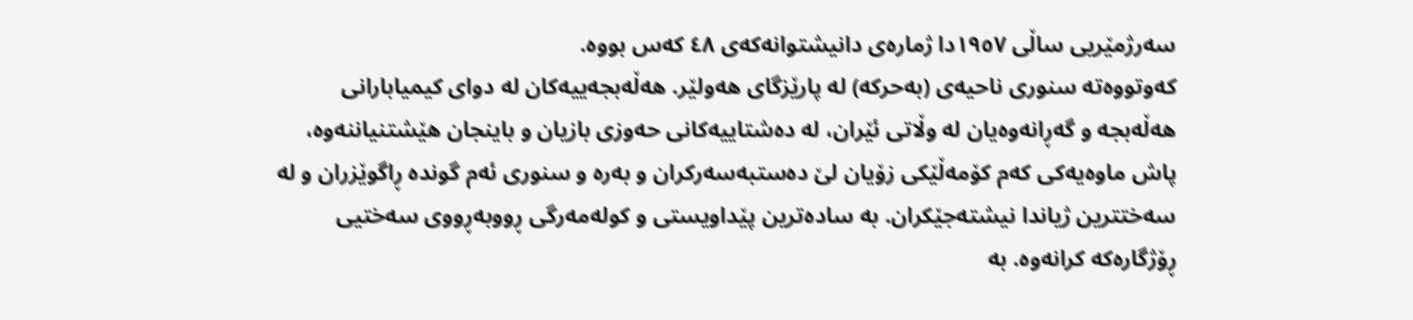سەرژمێریی ساڵی ١٩٥٧دا ژمارەی دانیشتوانەکەی ٤٨ کەس بووە.
کەوتووەتە سنوری ناحیەی (بەحرکە) لە پارێزگای هەولێر. هەڵەبجەییەکان لە دوای کیمیابارانی هەڵەبجە و گەڕانەوەیان لە وڵاتی ئێران، لە دەشتاییەکانی حەوزی بازیان و باینجان هێشتنیاننەوە، پاش ماوەیەکی کەم کۆمەڵێکی زۆیان لێ دەستبەسەرکران و بەره و سنوری ئەم گوندە ڕاگوێزران و لە سەختترین ژیاندا نیشتەجێکران. بە سادەترین پێداویستی و کولەمەرگی ڕووبەڕووی سەختیی ڕۆژگارەکە کرانەوە. بە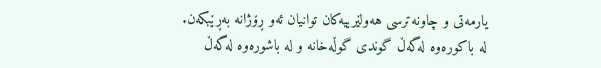یارمەتی و چاونەترسی هەولێرییەکان توانیان ئەو ڕۆژانە بەڕێبکەن.
لە باکورەوە لەگەڵ گوندی گوڵەخانە و لە باشورەوە لەگەڵ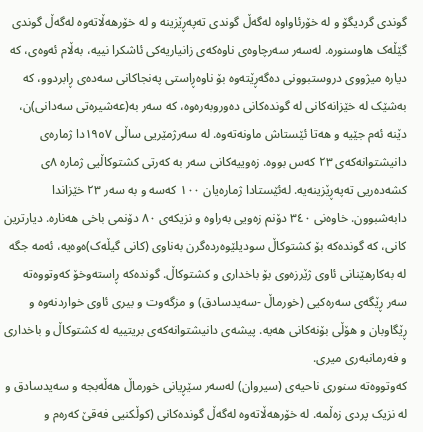گوندی گردیگۆ و لە خۆرئاواوە لەگەڵ گوندی تەپەڕێزینە و لە خۆرهەڵاتەوە لەگەڵ گوندی گێڵەک هاوسنورە. لەسەر سەرچاوەی ناوەکەی زانیاریەکی ئاشکرا نییە، بەڵام ئەوەی، کە دیارە میژووی دروستبوونی دەگەڕێتەوە بۆ ناوەڕاستی پەنجاکانی سەدەی ڕابردوو، کە بەشێک لە خێزانەکانی لە گوندەکانی دەوروبەرەوە، کە سەر بە(عەشیرەتی سەدانی)ن، دێنە ئەم جێیە و هەتا ئێستاش ماونەتەوە. لە سەرژمێریی ساڵی ١٩٥٧دا ژمارەی دانیشتوانەکەی ٢٣ کەس بووە. زەوییەکانی سەر بە کەرتی کشتوکاڵیی ژمارە ٨ی کشەدەریی تەپەڕێزینەیە. لەئێستادا ژمارەیان ١٠٠ کەسە و بە سەر ٢٣ خێزاندا دابەشبوون. خاوەنی ٣٤٠ دۆنم زەویی بەراوە و نزیکەی ٨٠ دۆنمی باخی هەنارە. دیارترین کانی، کە گوندەکە بۆ کشتوکاڵ سودیلێوەردەگرن بەناوی (کانی گیڵەک)ەوەیە، ئەمە جگە لە بەکارهێنانی ئاوی ژێرزەوی بۆ باخداری و کشتوکاڵ. گوندەکە ڕاستەوخۆ کەوتووەتە سەر ڕێگەی سەرەکیی (خورماڵ -سەیدسادق) و مزگەوت و بیری ئاوی خواردنەوە و ڕێگاوبان و هۆڵی بۆنەکانی هەیە. پیشەی دانیشتوانەکەی بریتییە لە کشتوکاڵ و باخداری و فەرمانبەری میری.
کەوتووەتە سنوری ناحیەی (سیروان) لەسەر سێڕیانی خورماڵ هەڵەبجە و سەیدسادق و لە نزیک پردی زەڵمە. لە خۆرهەڵاتەوە لەگەڵ گوندەکانی (کوڵکنیی فەقێ کەرەم و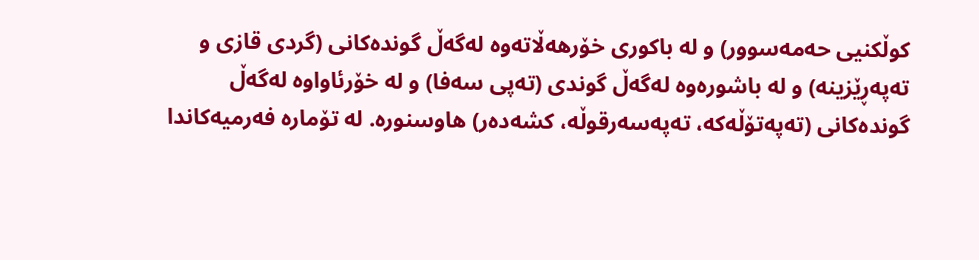کوڵکنیی حەمەسوور) و لە باکوری خۆرهەڵاتەوە لەگەڵ گوندەکانی (گردی قازی و تەپەڕێزینە) و لە باشورەوە لەگەڵ گوندی (تەپی سەفا) و لە خۆرئاواوە لەگەڵ گوندەکانی (تەپەتۆڵەکە، تەپەسەرقوڵە، کشەدەر) هاوسنورە. لە تۆمارە فەرمیەکاندا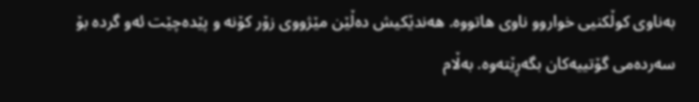بەناوی کوڵکنیی خواروو ناوی هاتووە. هەندێکیش دەڵێن مێژووی زۆر کۆنە و پێدەچێت ئەو گردە بۆ سەردەمی گۆتییەکان بگەڕێتەوە. بەڵام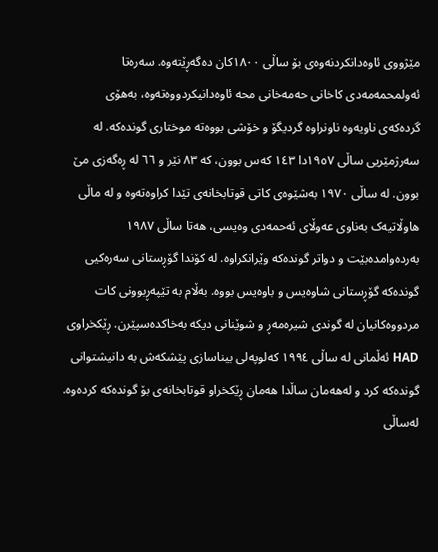مێژووی ئاوەدانکردنەوەی بۆ ساڵی ١٨٠٠کان دەگەڕێتەوە. سەرەتا ئەولمحمەمەدی کاخانی حەمەخانی محە ئاوەدانیکردووەتەوە، بەهۆی گردەکەی ناویەوە ناونراوە گردیگۆ و خۆشی بووەتە موختاری گوندەکە. لە سەرژمێریی ساڵی ١٩٥٧دا ١٤٣ کەس بوون، کە ٨٣ نێر و ٦٦ لە ڕەگەزی مێ بوون. لە ساڵی ١٩٧٠ بەشێوەی کاتی قوتابخانەی تێدا کراوەتەوە و لە ماڵی هاوڵاتیەک بەناوی عەوڵای ئەحمەدی وەیسی، هەتا ساڵی ١٩٨٧ بەردەوامدەبێت و دواتر گوندەکە وێرانکراوە. لە کۆندا گۆڕستانی سەرەکیی گوندەکە گۆڕستانی شاوەیس و باوەیس بووە. بەڵام بە تێپەڕبوونی کات مردووەکانیان لە گوندی شیرەمەڕ و شوێنانی دیکە بەخاکدەسپێرن. ڕێکخراوی HAD ئەڵمانی لە ساڵی ١٩٩٤ کەلوپەلی بیناسازی پێشکەش بە دانیشتوانی گوندەکە کرد و لەهەمان ساڵدا هەمان ڕێکخراو قوتابخانەی بۆ گوندەکە کردەوە. لەساڵی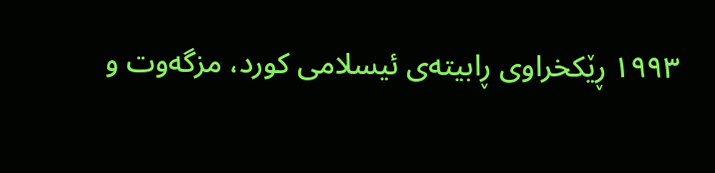١٩٩٣ ڕێکخراوی ڕابیتەی ئیسلامی کورد، مزگەوت و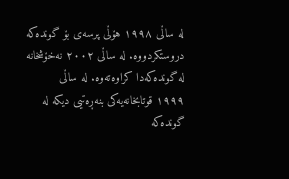لە ساڵی ١٩٩٨ هۆڵی پرسەی بۆ گوندەکە دروستکردووە. لە ساڵی ٢٠٠٢ نەخۆشخانە لە گوندەکەدا کراوەتەوە. لە ساڵی ١٩٩٩ قوتابخانەیەکی بنەڕەتیی دیکە لە گوندەکە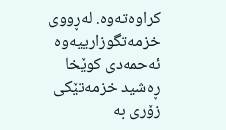کراوەتەوە. لەڕووی خزمەتگوزارییەوە ئەحمەدی کوێخا ڕەشید خزمەتێکی زۆری بە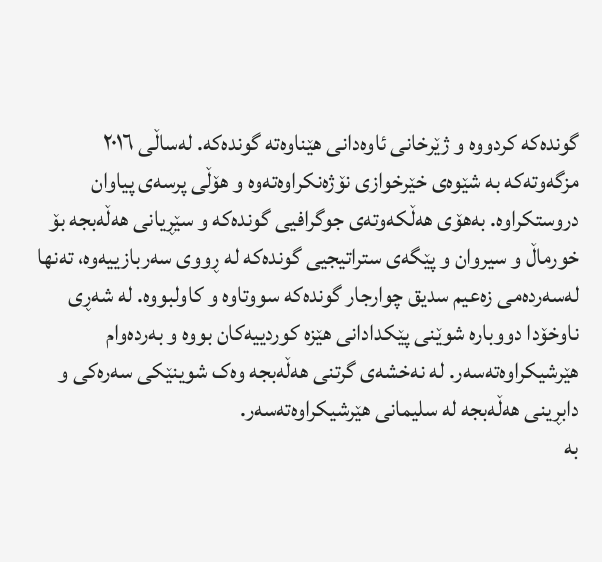گوندەکە کردووە و ژێرخانی ئاوەدانی هێناوەتە گوندەکە. لەساڵی ٢٠١٦ مزگەوتەکە بە شێوەی خێرخوازی نۆژەنکراوەتەوە و هۆڵی پرسەی پیاوان دروستکراوە. بەهۆی هەڵکەوتەی جوگرافیی گوندەکە و سێڕیانی هەڵەبجە بۆ خورماڵ و سیروان و پێگەی ستراتیجیی گوندەکە لە ڕووی سەربازییەوە، تەنها لەسەردەمی زەعیم سدیق چوارجار گوندەکە سووتاوە و کاولبووە. لە شەڕی ناوخۆدا دووبارە شوێنی پێکدادانی هێزە کوردییەکان بووە و بەردەوام هێرشیکراوەتەسەر. لە نەخشەی گرتنی هەڵەبجە وەک شوینێکی سەرەکی و دابڕینی هەڵەبجە لە سلیمانی هێرشیکراوەتەسەر.
بە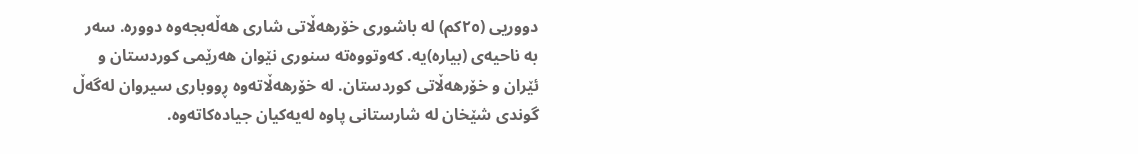دووریی (٢٥کم) لە باشورى خۆرهەڵاتى شاری هەڵەبجەوە دوورە. سەر بە ناحیەی (بیارە)یە. کەوتووەتە سنوری نێوان هەرێمی کوردستان و ئێران و خۆرهەڵاتی کوردستان. لە خۆرهەڵاتەوە ڕووباری سیروان لەگەڵ گوندی شێخان لە شارستانی پاوە لەیەکیان جیادەکاتەوە.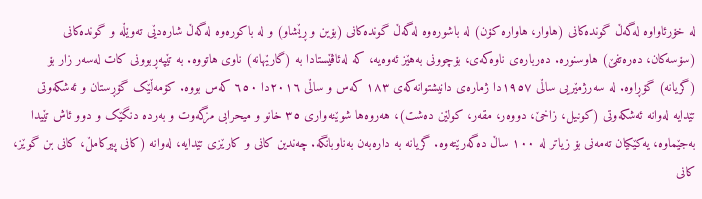له خۆرئاواوە لەگەڵ گوندەکانی (هاوار، هاوارە کۆن) لە باشورەوە لەگەڵ گوندەکانی (بۆین و ڕێشاو) و لە باکورەوە لەگەڵ شارەدێی تەوێڵە و گوندەکانی (سۆسەکان، دەرەتفێ) هاوسنوره. دەربارەی ناوەکەی، بۆچوونی بەهێز ئەوەیە، کە لەئاڤێستادا بە (گارێهانە) ناوی هاتووە. بە تێپەڕبوونی کات لەسەر زار بۆ (گریانە) گۆڕاوە. لە سەرژمێریی ساڵی ١٩٥٧دا ژمارەی دانیشتوانەکەی ١٨٣ کەس و ساڵی ٢٠١٦دا ٦٥٠ کەس بووە. کۆمەڵێک گۆڕستان و ئەشکەوتى تێدایە لەوانە ئەشکەوتى (کونیل، زاخێ، دووەر، مقەر، کولێن دەشت)، هەروەها شوێنەواری ٣٥ خانو و میحرابی مزگەوت و بەردە دنگێک و دوو ئاش تێیدا بەجێماوە، یەکێکیان تەمەنى بۆ زیاتر لە ١٠٠ ساڵ دەگەرێتەوه. گریانە بە دارەبەن بەناوبانگە. چەندین کانی و کارێزی تێدایە، لەوانە (کانی پیرکامڵ، کانی بن گوێز، کانی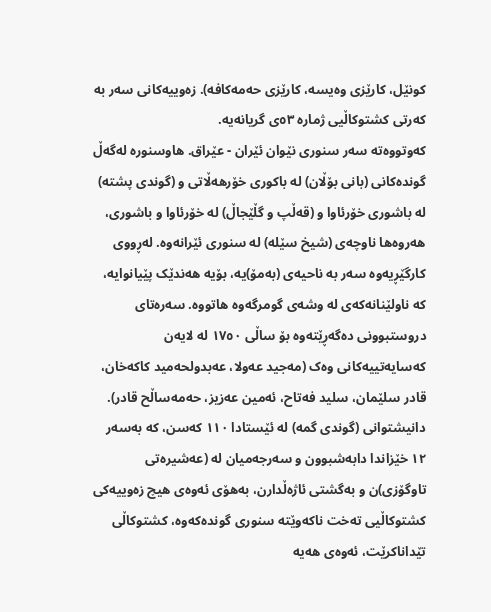کونێل، کارێزی وەیسە، کارێزی حەمەکافە). زەوییەکانی سەر بە کەرتی کشتوکاڵیی ژمارە ٥٣ی گریانەیە.
کەوتووەتە سەر سنوری نێوان ئێران - عێراق. هاوسنورە لەگەڵ گوندەکانی (بانی بۆڵان) لە باکوری خۆرهەڵاتی و (گوندی پشتە) لە باشوری خۆرئاوا و (قەڵپ و گڵێجاڵ) لە خۆرئاوا و باشوری، هەروەها ناوچەی (شیخ سێلە) لە سنوری ئێرانەوە. لەڕووی کارگێڕيەوە سەر بە ناحیەی (بەمۆ)یە، بۆیە هەندێک پێیانوایە، کە ناولێنانەکەی لە وشەی گومرگەوە هاتووە. سەرەتای دروستبوونی دەگەڕێتەوە بۆ ساڵی ١٧٥٠ لە لایەن کەسايەتییەکانی وەک (مەجید عەولا، عەبدولحەمید کاکەخان، قادر سلێمان، سلید فەتاح، ئەمین عەزیز، حەمەساڵح قادر). دانیشتوانی (گوندی گمە) لە ئێستادا ١١٠ کەسن، کە بەسەر ١٢ خێزاندا دابەشبوون و سەرجەمیان لە (عەشیرەتی تاوگۆزى)ن و بەگشتى ئاژەڵدارن، بەهۆى ئەوەى هیچ زەوییەکی کشتوکاڵیی تەخت ناکەوێتە سنوری گوندەکەوە، کشتوکاڵى تێداناکرێت، ئەوەی هەیە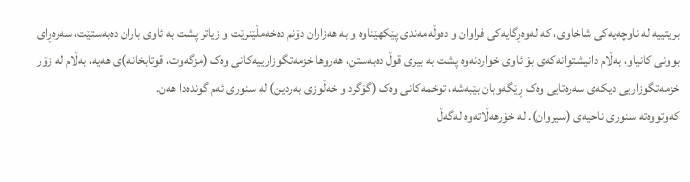بریتيیە لە ناوچەیەکی شاخاوی، کە لەوەڕگایەکی فراوان و دەوڵەمەندی پێکهێناوە و بە هەزاران دۆنم دەخەمڵێنرێت و زیاتر پشت بە ئاوى باران دەبەستێت، سەرەڕای بوونی کانیاو، بەڵام دانیشتوانەکەی بۆ ئاوى خواردنەوە پشت بە بیری قوڵ دەبەستن، هەروها خزمەتگوزارییەکانی وەک (مزگەوت، قوتابخانە)ی هەیە، بەڵام لە زۆر خزمەتگوزاریی دیکەی سەرەتایی وەک ڕێگەوبان بێبەشە، توخمەکانی وەک (گۆگرد و خەڵوزی بەردین) لە سنوری ئەم گوندەدا هەن.
کەوتووەتە سنوری ناحیەی (سیروان). لە خۆرهەڵاتەوە لەگەڵ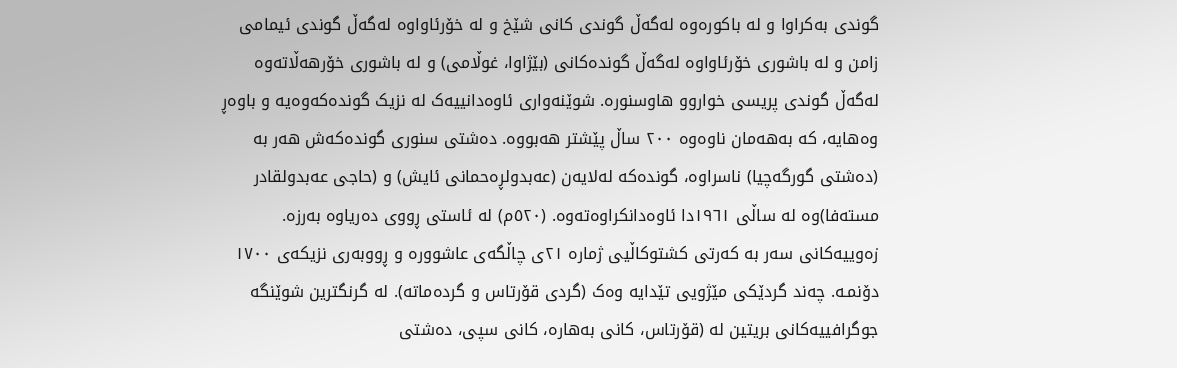گوندی بەکراوا و لە باکورەوە لەگەڵ گوندی کانی شێخ و لە خۆرئاواوە لەگەڵ گوندی ئیمامی زامن و لە باشوری خۆرئاواوە لەگەڵ گوندەکانی (بێژاوا، غوڵامی) و لە باشوری خۆرهەڵاتەوە لەگەڵ گوندی پریسی خواروو هاوسنورە. شوێنەواری ئاوەدانییەک لە نزیک گوندەکەوەیە و باوەڕ وەهایە، کە بەهەمان ناوەوە ٢٠٠ ساڵ پێشتر هەبووە. دەشتی سنوری گوندەکەش هەر بە (دەشتی گورگەچیا) ناسراوە، گوندەکە لەلایەن (عەبدولڕەحمانی ئایش) و (حاجی عەبدولقادر مستەفا)وە لە ساڵی ١٩٦١دا ئاوەدانکراوەتەوە. (٥٢٠م) لە ئاستى ڕووى دەرياوە بەرزە. زەوییەکانی سەر بە کەرتی کشتوکاڵیی ژمارە ٢١ی چاڵگەی عاشوورە و ڕووبەری نزیکەی ١٧٠٠ دۆنمـە. چەند گردێکى مێژويى تێدايە وەک (گردی قۆرتاس و گردەماتە). لە گرنگترين شوێنگە جوگرافيیەکانى بريتين لە (قۆرتاس، کانی بەهارە، کانی سپی، دەشتی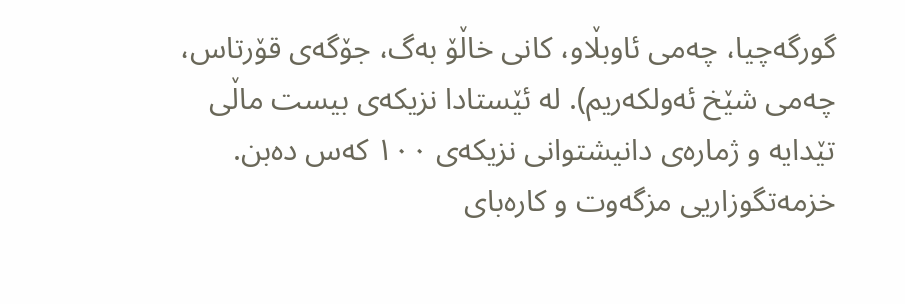گورگەچیا، چەمی ئاوبڵاو، کانی خاڵۆ بەگ، جۆگەی قۆرتاس، چەمی شێخ ئەولکەریم). لە ئێستادا نزیکەی بیست ماڵی تێدایە و ژمارەی دانیشتوانی نزیکەی ١٠٠ کەس دەبن. خزمەتگوزاریی مزگەوت و کارەبای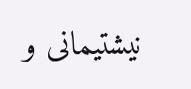نیشتیمانی و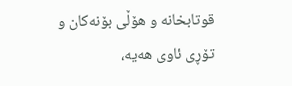قوتابخانە و هۆڵی بۆنەکان و تۆڕی ئاوی هەیە،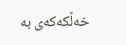خەڵکەکەی بە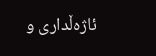ئاژەڵداری و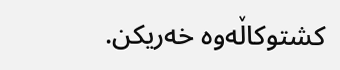کشتوکاڵەوە خەریکن.